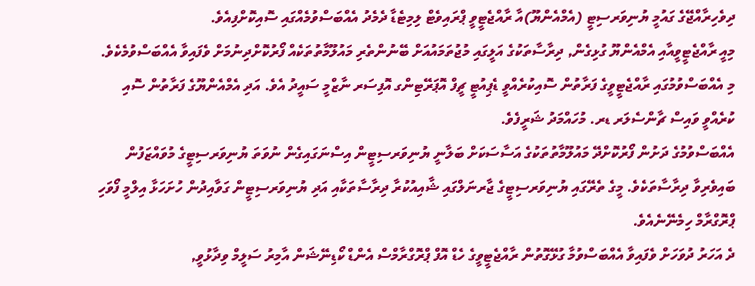ދިވެހިރާއްޖޭގެ ގައުމީ ޔުނިވަރސިޓީ (އެމްއެންޔޫ)އާ ރާއްޖެޓީވީ ޕްރައިވެޓް ލިމިޓެޑާ ދެމެދު އެއްބަސްވުމެއްގައި ސޮއިކޮށްފިއެވެ.
މިއީ ރާއްޖެޓީވީއާއި އެމްއެންޔޫ ގުޅިގެން, ދިރާސާތަކުގެ އަލީގައި މުޖުތަމައުއަށް ބޭނުންތެރި މައުލޫމާތުތަކެއް ފޯރުކޮށްދިނުމަށް ވެފައިވާ އެއްބަސްވުމެކެވެ.
މި އެއްބަސްވުމުގައި ރާއްޖެޓީވީގެ ފަރާތުން ސޮއިކުރެއްވީ ޑެޕިއުޓީ ޗީފް އޮޕަރޭޓިންގ އޮފިސަރ ނާޒްމީ ސައީދު އެވެ. އަދި އެމްއެންޔޫގެ ފަރާތުން ސޮއި ކުރެއްވީ ވައިސް ޗާންސެލަރ ޑރ. މުހައްމަދު ޝަރީފެވެ.
އެއްބަސްވުމުގެ ދަށުން ފޯރުކޮށްދޭ މައުލޫމާތުތަކުގެ އަސާސަކަށް ބަލާނީ ޔުނިވަރސިޓީން އިސްނަގައިގެން ނުވަތަ ޔުނިވަރސިޓީގެ މުވައްޒަފުން ބައިވެރިވާ ދިރާސާތަކެވެ. މީގެ ތެރޭގައި ޔުނިވަރސިޓީގެ ޖާރނަލްގައި ޝާއިއުކުރާ ދިރާސާތަކާއި އަދި ޔުނިވަރސިޓީން ގަވާއިދުން ހުށަހަޅާ އިލްމީ ފޯވަހި ޕްރޮގްރާމް ހިމެނޭނެއެވެ.
ދެ އަހަރު ދުވަހަށް ވެފައިވާ އެއްބަސްވުމާ ގުޅޭގޮތުން ރާއްޖެޓީވީގެ ހެޑް އޮފް ޕްރޮގްރާމްސް އެންޑް ކޯޑިނޭޝަން އާމިރު ސަލީމް ވިދާޅުވީ,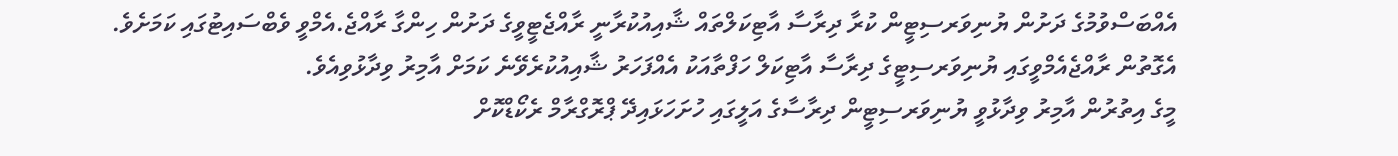އެއްބަސްވުމުގެ ދަށުން ޔުނިވަރސިޓީން ކުރާ ދިރާސާ އާޓިކަލްތައް ޝާއިއުކުރާނީ ރާއްޖެޓީވީގެ ދަށުން ހިންގާ ރާއްޖެ.އެމްވީ ވެބްސައިޓުގައި ކަމަށެވެ. އެގޮތުން ރާއްޖެއެމްވީގައި ޔުނިވަރސިޓީގެ ދިރާސާ އާޓިކަލް ހަފްތާއަކު އެއްފަހަރު ޝާއިއުކުރެވޭނެ ކަމަށް އާމިރު ވިދާޅުވިއެވެ.
މީގެ އިތުރުން އާމިރު ވިދާޅުވީ ޔުނިވަރސިޓީން ދިރާސާގެ އަލީގައި ހުށަހަޅައިދޭ ޕްރޮގްރާމް ރެކޯޑްކޮށް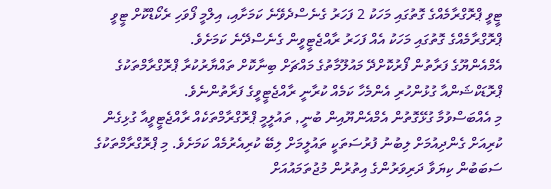ޓީވީ ޕްރޮގްރާމެއްގެ ގޮތުގައި މަހަކު 2 ފަހަރު ގެނެސްދެވޭނެ ކަމަށާއި، އިލްމީ ފޯވަހި ރެކޯޑްކޮށް ޓީވީ ޕްރޮގްރާމެއްގެ ގޮތުގައި މަހަކު އެއް ފަހަރު ރާއްޖެޓީވީން ގެނެސްދޭނެ ކަމަށެވެ.
އެމްއެންޔޫގެ ފަރާތުން ފޯރުކޮށްދޭ މައުލޫމާތުގެ މައްޗަށް ބިނާކޮށް ތައްޔާރުކުރާ ޕްރޮގްރާމްތަކުގެ ޕްރޮޑަކްޝަންއާ ގުޅުންހުރި އެންމެހާ ކަމެއް ކުރާނީ ރާއްޖެޓީވީގެ ފަރާތުންނެވެ.
މި އެއްބަސްވުމާ ގުޅޭގޮތުން އެމްއެންޔޫއިން ބުނީ, ތައުލީމީ ޕްރޮގްރާމްތަކެއް ރާއްޖެޓީވީއާ ގުޅިގެން ކުރިއަށް ގެންދިއުމަށް ލިބުނު ފުރުސަތަކީ ތައުލީމަށް ލިބޭ ކުރިއެރުމެއް ކަމަށެވެ. މި ޕްރޮގްރާމްތަކުގެ ސަބަބުން ކިޔަވާ ދަރިވަރުންގެ އިތުރުން މުޖުތަމައުއަށް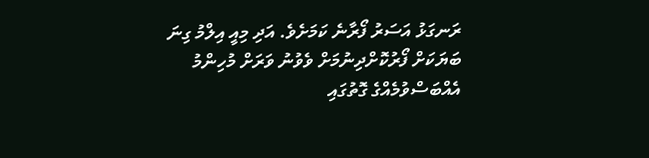ރަނގަޅު އަސަރު ފޯރާނެ ކަމަށެވެ. އަދި މިއީ އިލްމު ގިނަ ބަޔަކަށް ފޯރުކޮށްދިނުމަށް ވެވުނު ވަރަށް މުހިންމު އެއްބަސްވުމެއްގެ ގޮތުގައި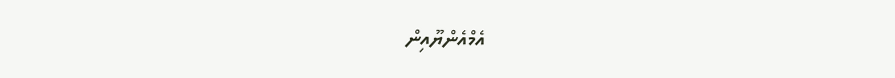އެމްއެންޔޫއިން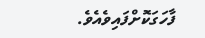ފާހަގަކޮށްފައިވެއެވެ.